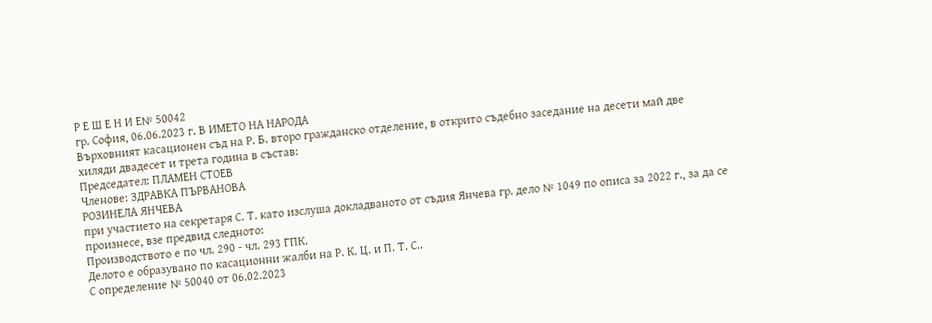Р Е Ш Е Н И Е№ 50042
гр. София, 06.06.2023 г. В ИМЕТО НА НАРОДА
Върховният касационен съд на Р. Б. второ гражданско отделение, в открито съдебно заседание на десети май две хиляди двадесет и трета година в състав:
Председател: ПЛАМЕН СТОЕВ
Членове: ЗДРАВКА ПЪРВАНОВА
РОЗИНЕЛА ЯНЧЕВА
при участието на секретаря С. Т. като изслуша докладваното от съдия Янчева гр. дело № 1049 по описа за 2022 г., за да се произнесе, взе предвид следното:
Производството е по чл. 290 - чл. 293 ГПК.
Делото е образувано по касационни жалби на Р. К. Ц. и П. Т. С..
С определение № 50040 от 06.02.2023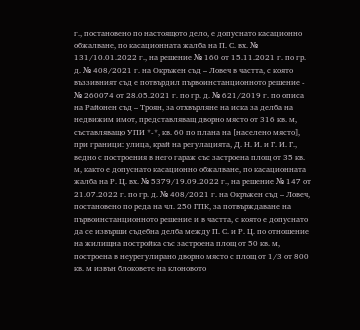г., постановено по настоящото дело, е допуснато касационно обжалване, по касационната жалба на П. С. вх. № 131/10.01.2022 г., на решение № 160 от 15.11.2021 г. по гр. д. № 408/2021 г. на Окръжен съд – Ловеч в частта, с която въззивният съд е потвърдил първоинстанционното решение - № 260074 от 28.05.2021 г. по гр. д. № 621/2019 г. по описа на Районен съд – Троян, за отхвърляне на иска за делба на недвижим имот, представляващ дворно място от 316 кв. м, съставляващо УПИ *-*, кв. 60 по плана на [населено място], при граници: улица, край на регулацията, Д. Н. И. и Г. И. Г., ведно с построения в него гараж със застроена площ от 35 кв. м, както е допуснато касационно обжалване, по касационната жалба на Р. Ц. вх. № 5379/19.09.2022 г., на решение № 147 от 21.07.2022 г. по гр. д. № 408/2021 г. на Окръжен съд – Ловеч, постановено по реда на чл. 250 ГПК, за потвърждаване на първоинстанционното решение и в частта, с която е допуснато да се извърши съдебна делба между П. С. и Р. Ц. по отношение на жилищна постройка със застроена площ от 50 кв. м, построена в неурегулирано дворно място с площ от 1/3 от 800 кв. м извън блоковете на клоновото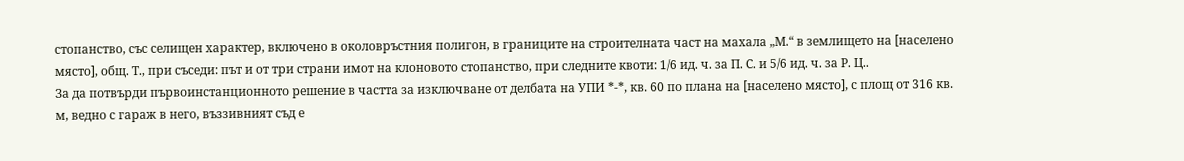стопанство, със селищен характер, включено в околовръстния полигон, в границите на строителната част на махала „М.“ в землището на [населено място], общ. Т., при съседи: път и от три страни имот на клоновото стопанство, при следните квоти: 1/6 ид. ч. за П. С. и 5/6 ид. ч. за Р. Ц..
За да потвърди първоинстанционното решение в частта за изключване от делбата на УПИ *-*, кв. 60 по плана на [населено място], с площ от 316 кв. м, ведно с гараж в него, въззивният съд е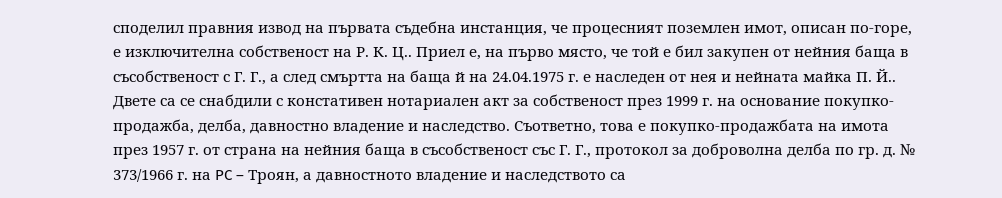споделил правния извод на първата съдебна инстанция, че процесният поземлен имот, описан по-горе, е изключителна собственост на Р. К. Ц.. Приел е, на първо място, че той е бил закупен от нейния баща в съсобственост с Г. Г., а след смъртта на баща й на 24.04.1975 г. е наследен от нея и нейната майка П. Й.. Двете са се снабдили с констативен нотариален акт за собственост през 1999 г. на основание покупко-продажба, делба, давностно владение и наследство. Съответно, това е покупко-продажбата на имота през 1957 г. от страна на нейния баща в съсобственост със Г. Г., протокол за доброволна делба по гр. д. № 373/1966 г. на PC – Троян, а давностното владение и наследството са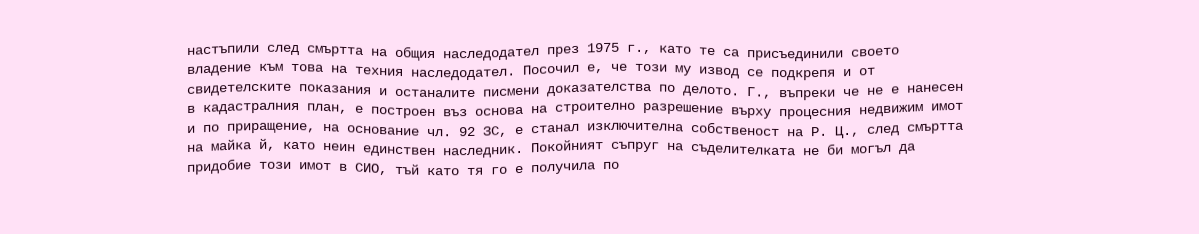настъпили след смъртта на общия наследодател през 1975 г., като те са присъединили своето владение към това на техния наследодател. Посочил е, че този му извод се подкрепя и от свидетелските показания и останалите писмени доказателства по делото. Г., въпреки че не е нанесен в кадастралния план, е построен въз основа на строително разрешение върху процесния недвижим имот и по приращение, на основание чл. 92 ЗС, е станал изключителна собственост на Р. Ц., след смъртта на майка й, като неин единствен наследник. Покойният съпруг на съделителката не би могъл да придобие този имот в СИО, тъй като тя го е получила по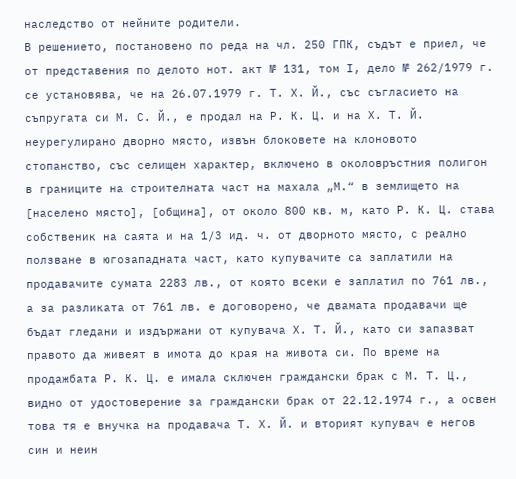наследство от нейните родители.
В решението, постановено по реда на чл. 250 ГПК, съдът е приел, че от представения по делото нот. акт № 131, том І, дело № 262/1979 г. се установява, че на 26.07.1979 г. Т. Х. Й., със съгласието на съпругата си М. С. Й., е продал на Р. К. Ц. и на Х. Т. Й. неурегулирано дворно място, извън блоковете на клоновото стопанство, със селищен характер, включено в околовръстния полигон в границите на строителната част на махала „М.“ в землището на [населено място], [община], от около 800 кв. м, като Р. К. Ц. става собственик на саята и на 1/3 ид. ч. от дворното място, с реално ползване в югозападната част, като купувачите са заплатили на продавачите сумата 2283 лв., от която всеки е заплатил по 761 лв., а за разликата от 761 лв. е договорено, че двамата продавачи ще бъдат гледани и издържани от купувача Х. Т. Й., като си запазват правото да живеят в имота до края на живота си. По време на продажбата Р. К. Ц. е имала сключен граждански брак с М. Т. Ц., видно от удостоверение за граждански брак от 22.12.1974 г., а освен това тя е внучка на продавача Т. Х. Й. и вторият купувач е негов син и неин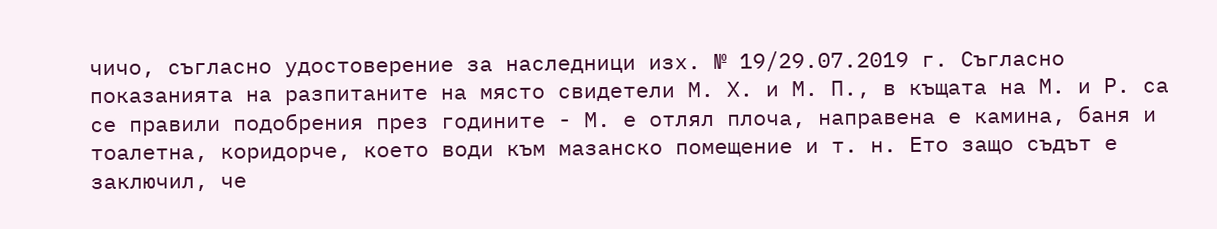чичо, съгласно удостоверение за наследници изх. № 19/29.07.2019 г. Съгласно показанията на разпитаните на място свидетели М. Х. и М. П., в къщата на М. и Р. са се правили подобрения през годините - М. е отлял плоча, направена е камина, баня и тоалетна, коридорче, което води към мазанско помещение и т. н. Ето защо съдът е заключил, че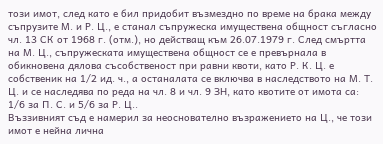този имот, след като е бил придобит възмездно по време на брака между съпрузите М. и Р. Ц., е станал съпружеска имуществена общност съгласно чл. 13 СК от 1968 г. (отм.), но действащ към 26.07.1979 г. След смъртта на М. Ц., съпружеската имуществена общност се е превърнала в обикновена дялова съсобственост при равни квоти, като Р. К. Ц. е собственик на 1/2 ид. ч., а останалата се включва в наследството на М. Т. Ц. и се наследява по реда на чл. 8 и чл. 9 ЗН, като квотите от имота са: 1/6 за П. С. и 5/6 за Р. Ц..
Въззивният съд е намерил за неоснователно възражението на Ц., че този имот е нейна лична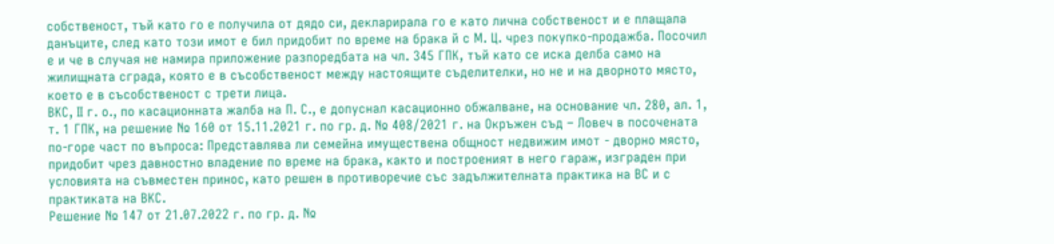собственост, тъй като го е получила от дядо си, декларирала го е като лична собственост и е плащала данъците, след като този имот е бил придобит по време на брака й с М. Ц. чрез покупко-продажба. Посочил е и че в случая не намира приложение разпоредбата на чл. 345 ГПК, тъй като се иска делба само на жилищната сграда, която е в съсобственост между настоящите съделителки, но не и на дворното място, което е в съсобственост с трети лица.
ВКС, ІІ г. о., по касационната жалба на П. С., е допуснал касационно обжалване, на основание чл. 280, ал. 1, т. 1 ГПК, на решение № 160 от 15.11.2021 г. по гр. д. № 408/2021 г. на Окръжен съд – Ловеч в посочената по-горе част по въпроса: Представлява ли семейна имуществена общност недвижим имот - дворно място, придобит чрез давностно владение по време на брака, както и построеният в него гараж, изграден при условията на съвместен принос, като решен в противоречие със задължителната практика на ВС и с практиката на ВКС.
Решение № 147 от 21.07.2022 г. по гр. д. №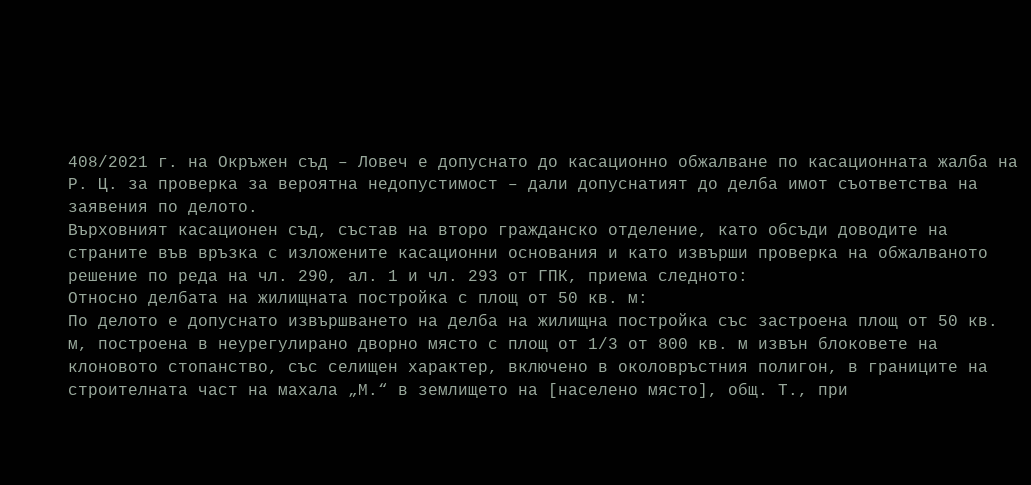408/2021 г. на Окръжен съд – Ловеч е допуснато до касационно обжалване по касационната жалба на Р. Ц. за проверка за вероятна недопустимост – дали допуснатият до делба имот съответства на заявения по делото.
Върховният касационен съд, състав на второ гражданско отделение, като обсъди доводите на страните във връзка с изложените касационни основания и като извърши проверка на обжалваното решение по реда на чл. 290, ал. 1 и чл. 293 от ГПК, приема следното:
Относно делбата на жилищната постройка с площ от 50 кв. м:
По делото е допуснато извършването на делба на жилищна постройка със застроена площ от 50 кв. м, построена в неурегулирано дворно място с площ от 1/3 от 800 кв. м извън блоковете на клоновото стопанство, със селищен характер, включено в околовръстния полигон, в границите на строителната част на махала „М.“ в землището на [населено място], общ. Т., при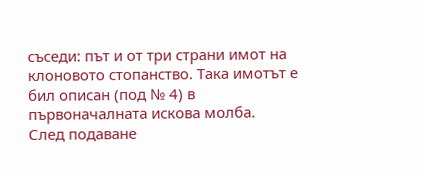съседи: път и от три страни имот на клоновото стопанство. Така имотът е бил описан (под № 4) в първоначалната искова молба.
След подаване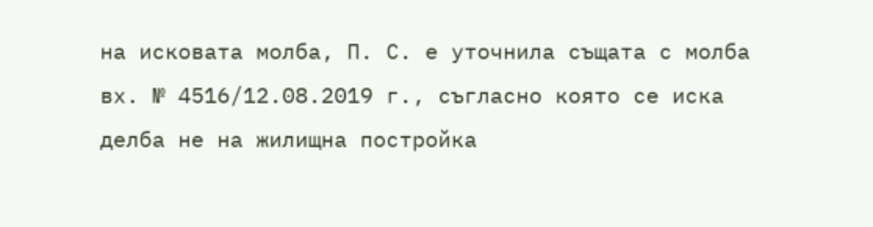на исковата молба, П. С. е уточнила същата с молба вх. № 4516/12.08.2019 г., съгласно която се иска делба не на жилищна постройка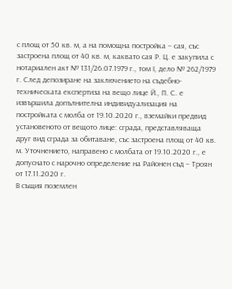с площ от 50 кв. м, а на помощна постройка – сая, със застроена площ от 40 кв. м, каквато сая Р. Ц. е закупила с нотариален акт № 131/26.07.1979 г., том І, дело № 262/1979 г. След депозиране на заключението на съдебно-техническата експертиза на вещо лице Й., П. С. е извършила допълнителна индивидуализация на постройката с молба от 19.10.2020 г., вземайки предвид установеното от вещото лице: сграда, представляваща друг вид сграда за обитаване, със застроена площ от 40 кв. м. Уточнението, направено с молбата от 19.10.2020 г., е допуснато с нарочно определение на Районен съд – Троян от 17.11.2020 г.
В същия поземлен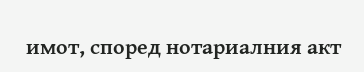имот, според нотариалния акт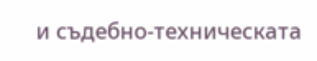и съдебно-техническата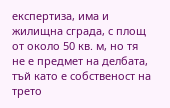експертиза, има и жилищна сграда, с площ от около 50 кв. м, но тя не е предмет на делбата, тъй като е собственост на трето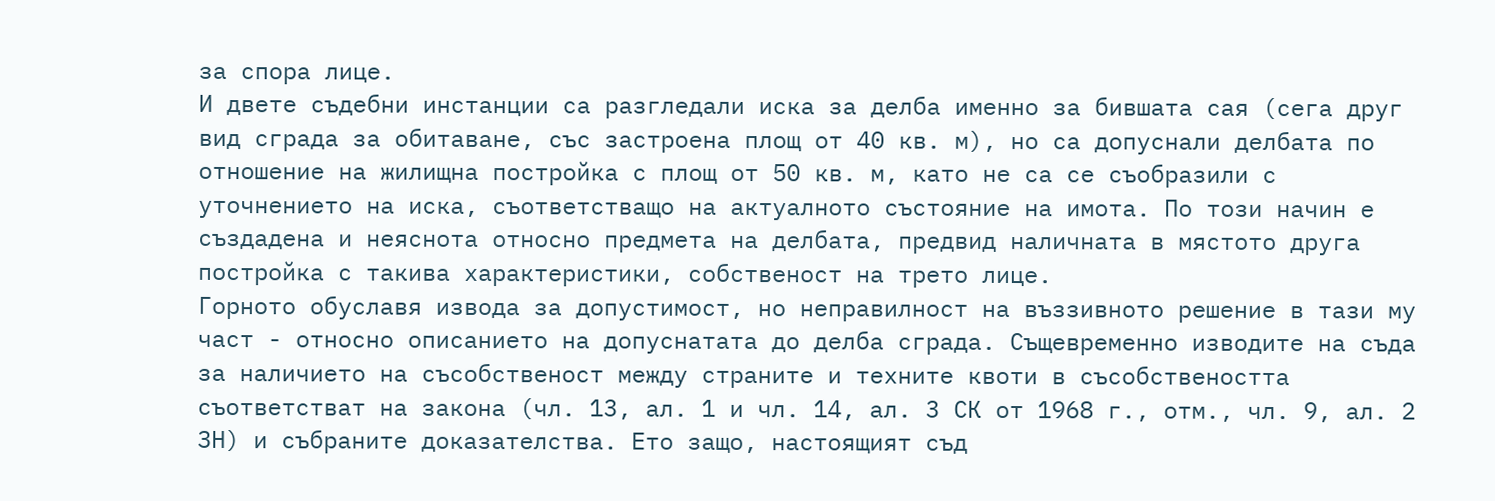за спора лице.
И двете съдебни инстанции са разгледали иска за делба именно за бившата сая (сега друг вид сграда за обитаване, със застроена площ от 40 кв. м), но са допуснали делбата по отношение на жилищна постройка с площ от 50 кв. м, като не са се съобразили с уточнението на иска, съответстващо на актуалното състояние на имота. По този начин е създадена и неяснота относно предмета на делбата, предвид наличната в мястото друга постройка с такива характеристики, собственост на трето лице.
Горното обуславя извода за допустимост, но неправилност на въззивното решение в тази му част - относно описанието на допуснатата до делба сграда. Същевременно изводите на съда за наличието на съсобственост между страните и техните квоти в съсобствеността съответстват на закона (чл. 13, ал. 1 и чл. 14, ал. 3 СК от 1968 г., отм., чл. 9, ал. 2 ЗН) и събраните доказателства. Ето защо, настоящият съд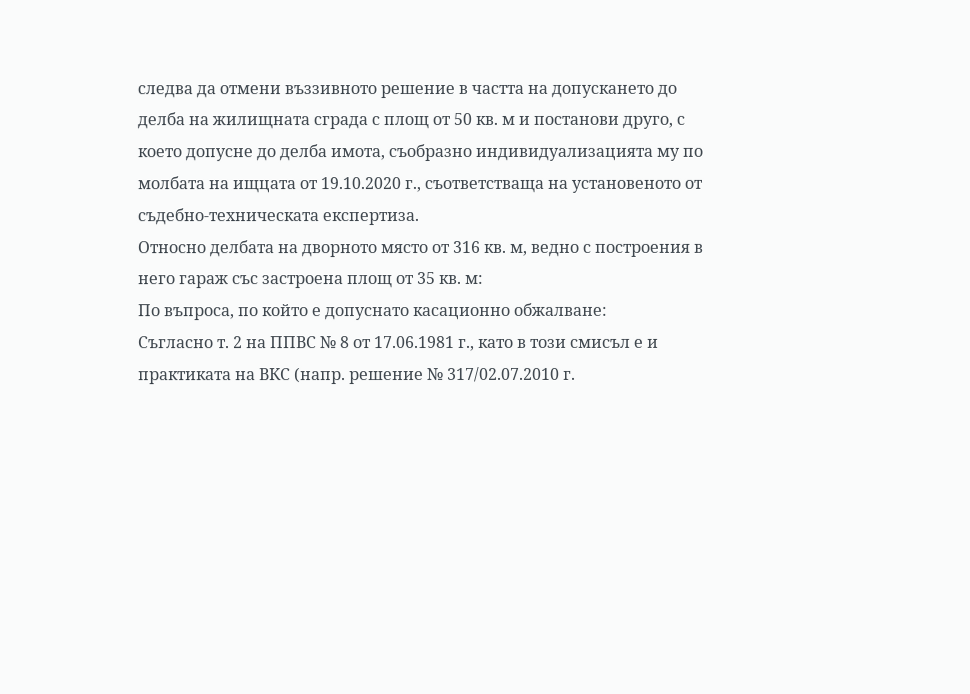следва да отмени въззивното решение в частта на допускането до делба на жилищната сграда с площ от 50 кв. м и постанови друго, с което допусне до делба имота, съобразно индивидуализацията му по молбата на ищцата от 19.10.2020 г., съответстваща на установеното от съдебно-техническата експертиза.
Относно делбата на дворното място от 316 кв. м, ведно с построения в него гараж със застроена площ от 35 кв. м:
По въпроса, по който е допуснато касационно обжалване:
Съгласно т. 2 на ППВС № 8 от 17.06.1981 г., като в този смисъл е и практиката на ВКС (напр. решение № 317/02.07.2010 г.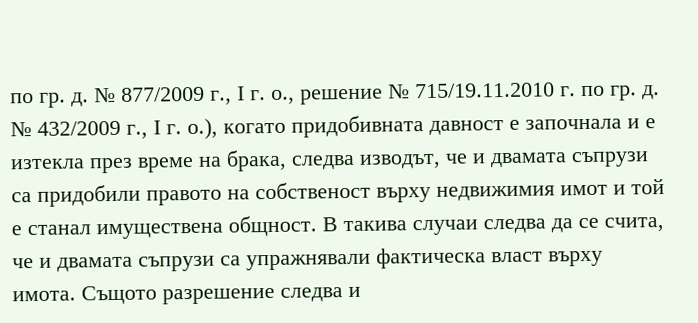по гр. д. № 877/2009 г., І г. о., решение № 715/19.11.2010 г. по гр. д. № 432/2009 г., І г. о.), когато придобивната давност е започнала и е изтекла през време на брака, следва изводът, че и двамата съпрузи са придобили правото на собственост върху недвижимия имот и той е станал имуществена общност. В такива случаи следва да се счита, че и двамата съпрузи са упражнявали фактическа власт върху имота. Същото разрешение следва и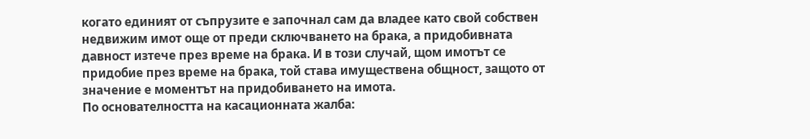когато единият от съпрузите е започнал сам да владее като свой собствен недвижим имот още от преди сключването на брака, а придобивната давност изтече през време на брака. И в този случай, щом имотът се придобие през време на брака, той става имуществена общност, защото от значение е моментът на придобиването на имота.
По основателността на касационната жалба: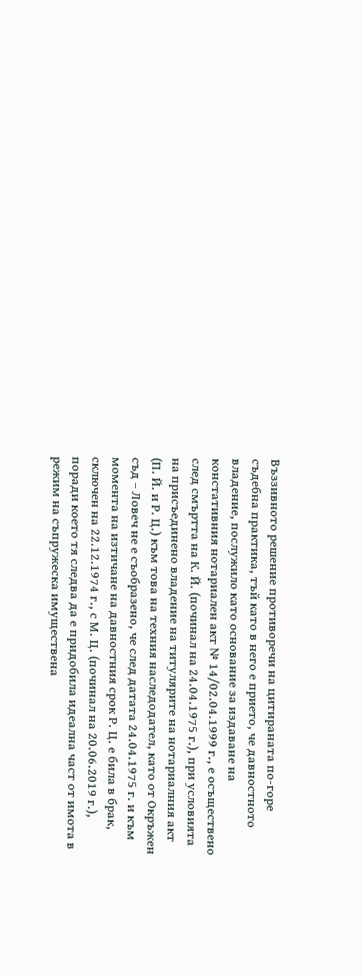Въззивното решение противоречи на цитираната по-горе съдебна практика, тъй като в него е прието, че давностното владение, послужило като основание за издаване на констативния нотариален акт № 14/02.04.1999 г., е осъществено след смъртта на К. Й. (починал на 24.04.1975 г.), при условията на присъединено владение на титулярите на нотариалния акт (П. Й. и Р. Ц.) към това на техния наследодател, като от Окръжен съд – Ловеч не е съобразено, че след датата 24.04.1975 г. и към момента на изтичане на давностния срок Р. Ц. е била в брак, сключен на 22.12.1974 г., с М. Ц. (починал на 20.06.2019 г.), поради което тя следва да е придобила идеална част от имота в режим на съпружеска имуществена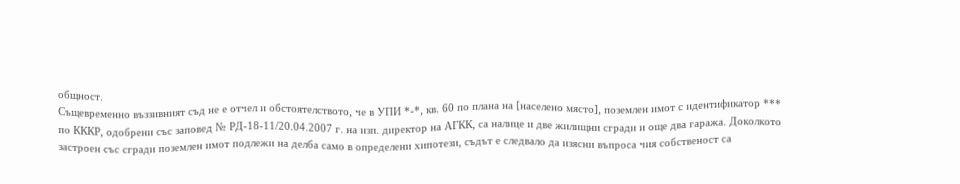общност.
Същевременно въззивният съд не е отчел и обстоятелството, че в УПИ *-*, кв. 60 по плана на [населено място], поземлен имот с идентификатор *** по КККР, одобрени със заповед № РД-18-11/20.04.2007 г. на изп. директор на АГКК, са налице и две жилищни сгради и още два гаража. Доколкото застроен със сгради поземлен имот подлежи на делба само в определени хипотези, съдът е следвало да изясни въпроса чия собственост са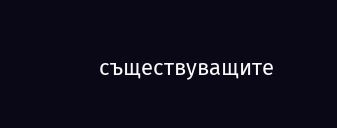съществуващите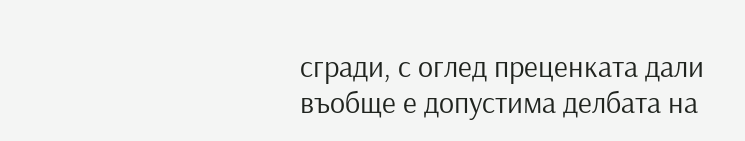сгради, с оглед преценката дали въобще е допустима делбата на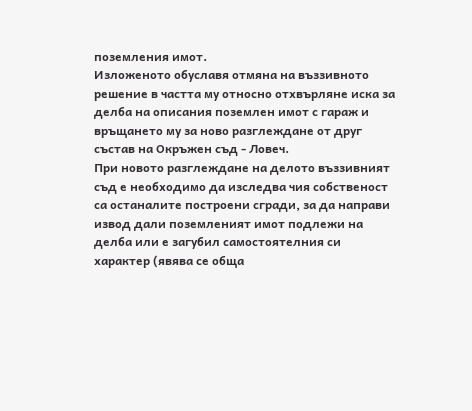поземления имот.
Изложеното обуславя отмяна на въззивното решение в частта му относно отхвърляне иска за делба на описания поземлен имот с гараж и връщането му за ново разглеждане от друг състав на Окръжен съд - Ловеч.
При новото разглеждане на делото въззивният съд е необходимо да изследва чия собственост са останалите построени сгради, за да направи извод дали поземленият имот подлежи на делба или е загубил самостоятелния си характер (явява се обща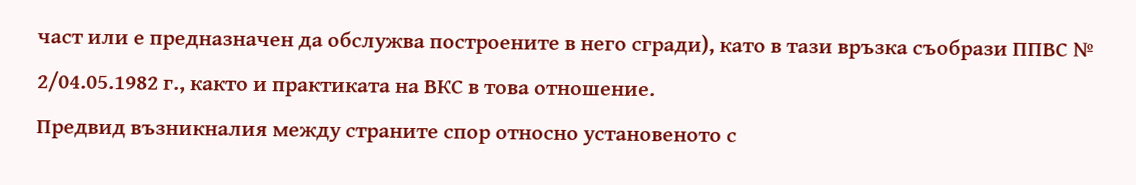част или е предназначен да обслужва построените в него сгради), като в тази връзка съобрази ППВС № 2/04.05.1982 г., както и практиката на ВКС в това отношение.
Предвид възникналия между страните спор относно установеното с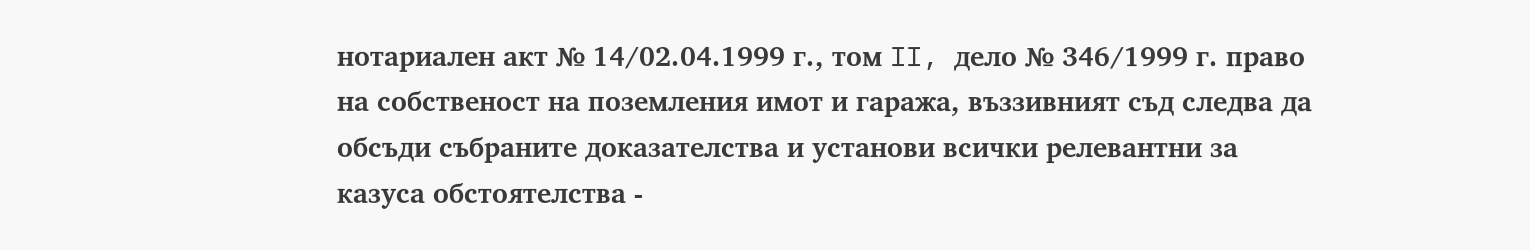нотариален акт № 14/02.04.1999 г., том II, дело № 346/1999 г. право на собственост на поземления имот и гаража, въззивният съд следва да обсъди събраните доказателства и установи всички релевантни за казуса обстоятелства -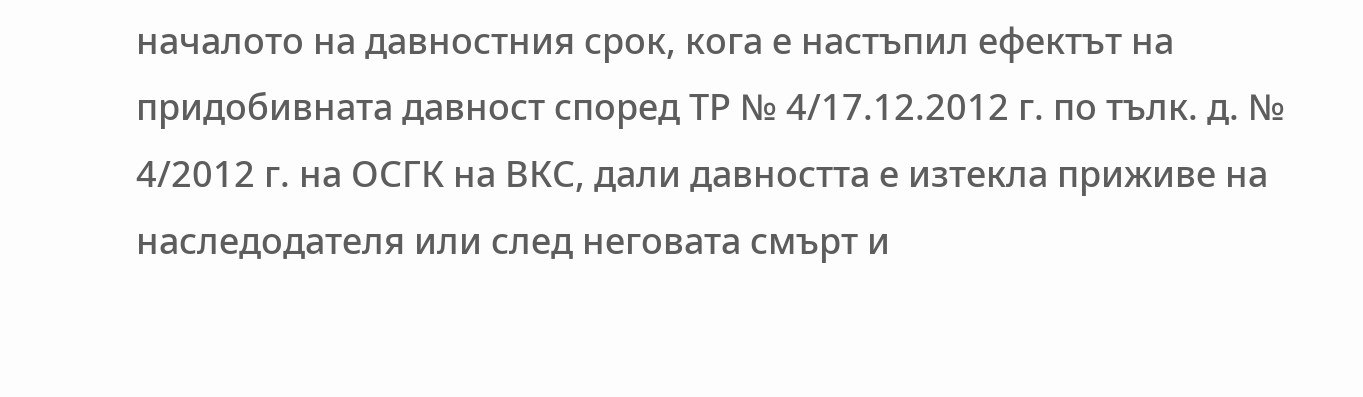началото на давностния срок, кога е настъпил ефектът на придобивната давност според ТР № 4/17.12.2012 г. по тълк. д. № 4/2012 г. на ОСГК на ВКС, дали давността е изтекла приживе на наследодателя или след неговата смърт и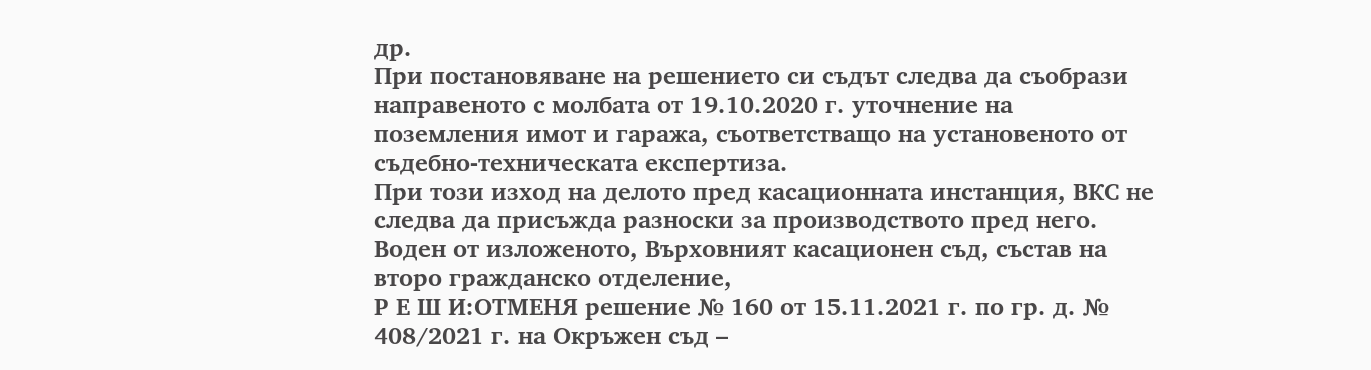др.
При постановяване на решението си съдът следва да съобрази направеното с молбата от 19.10.2020 г. уточнение на поземления имот и гаража, съответстващо на установеното от съдебно-техническата експертиза.
При този изход на делото пред касационната инстанция, ВКС не следва да присъжда разноски за производството пред него.
Воден от изложеното, Върховният касационен съд, състав на второ гражданско отделение,
Р Е Ш И:ОТМЕНЯ решение № 160 от 15.11.2021 г. по гр. д. № 408/2021 г. на Окръжен съд –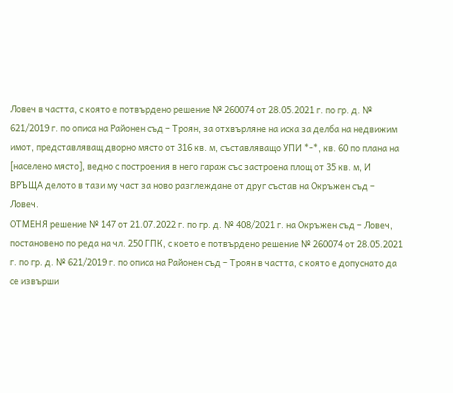Ловеч в частта, с която е потвърдено решение № 260074 от 28.05.2021 г. по гр. д. № 621/2019 г. по описа на Районен съд – Троян, за отхвърляне на иска за делба на недвижим имот, представляващ дворно място от 316 кв. м, съставляващо УПИ *-*, кв. 60 по плана на [населено място], ведно с построения в него гараж със застроена площ от 35 кв. м, И ВРЪЩА делото в тази му част за ново разглеждане от друг състав на Окръжен съд – Ловеч.
ОТМЕНЯ решение № 147 от 21.07.2022 г. по гр. д. № 408/2021 г. на Окръжен съд – Ловеч, постановено по реда на чл. 250 ГПК, с което е потвърдено решение № 260074 от 28.05.2021 г. по гр. д. № 621/2019 г. по описа на Районен съд – Троян в частта, с която е допуснато да се извърши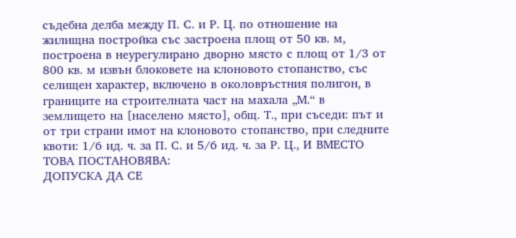съдебна делба между П. С. и Р. Ц. по отношение на жилищна постройка със застроена площ от 50 кв. м, построена в неурегулирано дворно място с площ от 1/3 от 800 кв. м извън блоковете на клоновото стопанство, със селищен характер, включено в околовръстния полигон, в границите на строителната част на махала „М.“ в землището на [населено място], общ. Т., при съседи: път и от три страни имот на клоновото стопанство, при следните квоти: 1/6 ид. ч. за П. С. и 5/6 ид. ч. за Р. Ц., И ВМЕСТО ТОВА ПОСТАНОВЯВА:
ДОПУСКА ДА СЕ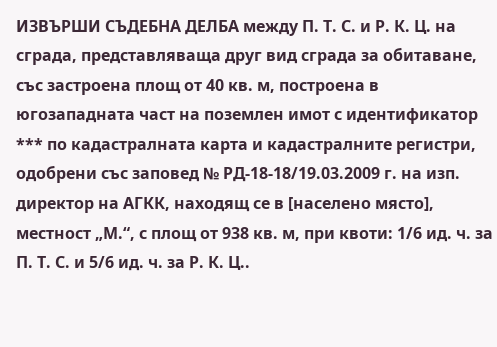ИЗВЪРШИ СЪДЕБНА ДЕЛБА между П. Т. С. и Р. К. Ц. на сграда, представляваща друг вид сграда за обитаване, със застроена площ от 40 кв. м, построена в югозападната част на поземлен имот с идентификатор *** по кадастралната карта и кадастралните регистри, одобрени със заповед № РД-18-18/19.03.2009 г. на изп. директор на АГКК, находящ се в [населено място], местност „М.“, с площ от 938 кв. м, при квоти: 1/6 ид. ч. за П. Т. С. и 5/6 ид. ч. за Р. К. Ц..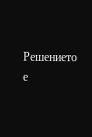Решението е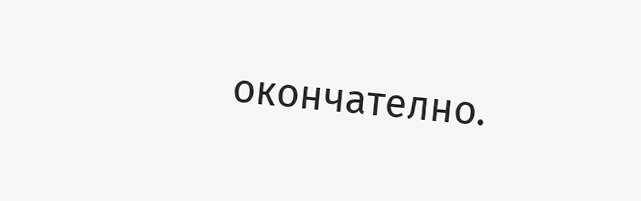окончателно.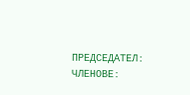ПРЕДСЕДАТЕЛ:
ЧЛЕНОВЕ: